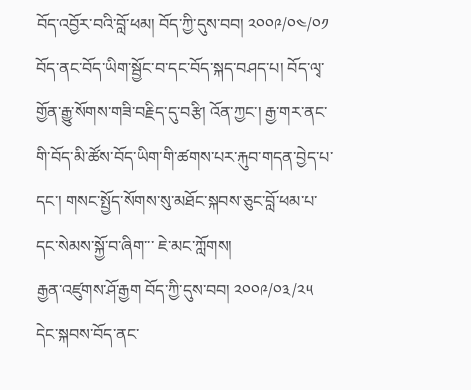བོད་འབྱོར་བའི་བློ་ཕམ། བོད་ཀྱི་དུས་བབ། ༢༠༠༩/༠༤/༠༡ བོད་ནང་བོད་ཡིག་སྦྱོང་བ་དང་བོད་སྐད་བཤད་པ། བོད་ལྭ་གྱོན་རྒྱུ་སོགས་གཟི་བརྗིད་དུ་བརྩི། འོན་ཀྱང་། རྒྱ་གར་ནང་གི་བོད་མི་ཚོས་བོད་ཡིག་གི་ཚགས་པར་རྐུབ་གདན་བྱེད་པ་དང་། གསང་སྤྱོད་སོགས་སུ་མཐོང་སྐབས་ཅུང་བློ་ཕམ་པ་དང་སེམས་སྐྱོ་བ་ཞིག་་་ ཇེ་མང་ཀློགས།
རྒྱན་འཛུགས་ཤོ་རྒྱག བོད་ཀྱི་དུས་བབ། ༢༠༠༩/༠༣/༢༥ དེང་སྐབས་བོད་ནང་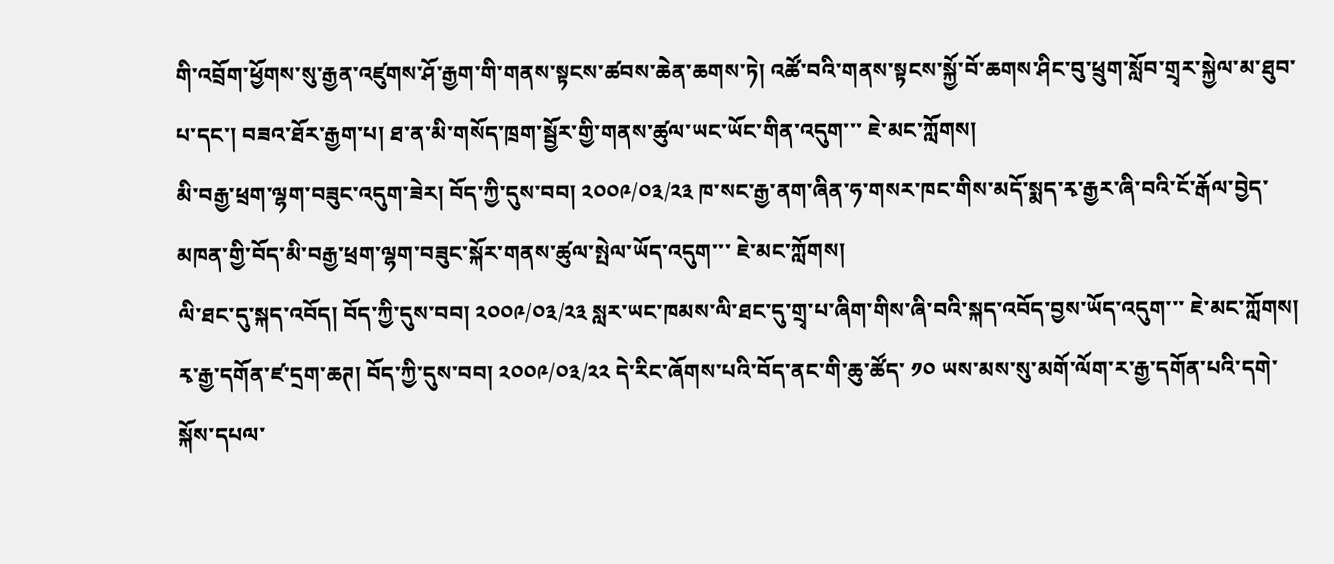གི་འབྲོག་ཕྱོགས་སུ་རྒྱན་འཛུགས་ཤོ་རྒྱག་གི་གནས་སྟངས་ཚབས་ཆེན་ཆགས་ཏེ། འཚོ་བའི་གནས་སྟངས་སྐྱོ་བོ་ཆགས་ཤིང་བུ་ཕྲུག་སློབ་གྲྭར་སྐྱེལ་མ་ཐུབ་པ་དང་། བཟའ་ཐོར་རྒྱག་པ། ཐ་ན་མི་གསོད་ཁྲག་སྦྱོར་གྱི་གནས་ཚུལ་ཡང་ཡོང་གིན་འདུག་་་ ཇེ་མང་ཀློགས།
མི་བརྒྱ་ཕྲག་ལྷག་བཟུང་འདུག་ཟེར། བོད་ཀྱི་དུས་བབ། ༢༠༠༩/༠༣/༢༣ ཁ་སང་རྒྱ་ནག་ཞིན་ཧ་གསར་ཁང་གིས་མདོ་སྨད་རྭ་རྒྱར་ཞི་བའི་ངོ་རྒོལ་བྱེད་མཁན་གྱི་བོད་མི་བརྒྱ་ཕྲག་ལྷག་བཟུང་སྐོར་གནས་ཚུལ་སྤེལ་ཡོད་འདུག་་་ ཇེ་མང་ཀློགས།
ལི་ཐང་དུ་སྐད་འབོད། བོད་ཀྱི་དུས་བབ། ༢༠༠༩/༠༣/༢༣ སླར་ཡང་ཁམས་ལི་ཐང་དུ་གྲྭ་པ་ཞིག་གིས་ཞི་བའི་སྐད་འབོད་བྱས་ཡོད་འདུག་་་ ཇེ་མང་ཀློགས།
རྭ་རྒྱ་དགོན་ཛ་དྲག་ཆཊ། བོད་ཀྱི་དུས་བབ། ༢༠༠༩/༠༣/༢༢ དེ་རིང་ཞོགས་པའི་བོད་ནང་གི་ཆུ་ཚོད་ ༡༠ ཡས་མས་སུ་མགོ་ལོག་ར་རྒྱ་དགོན་པའི་དགེ་སྐོས་དཔལ་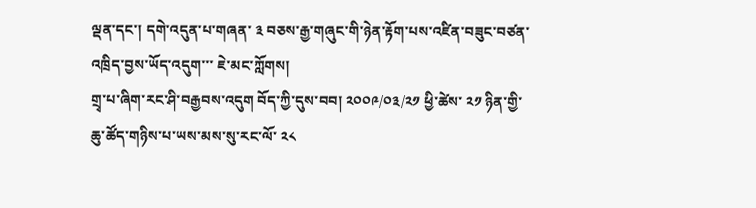ལྡན་དང་། དགེ་འདུན་པ་གཞན་ ༣ བཅས་རྒྱ་གཞུང་གི་ཉེན་རྟོག་པས་འཛིན་བཟུང་བཙན་འཁྲིད་བྱས་ཡོད་འདུག་་་ ཇེ་མང་ཀློགས།
གྲྭ་པ་ཞིག་རང་ཤི་བརྒྱབས་འདུག བོད་ཀྱི་དུས་བབ། ༢༠༠༩/༠༣/༢༡ ཕྱི་ཚེས་ ༢༡ ཉིན་གྱི་ཆུ་ཚོད་གཉིས་པ་ཡས་མས་སུ་རང་ལོ་ ༢༨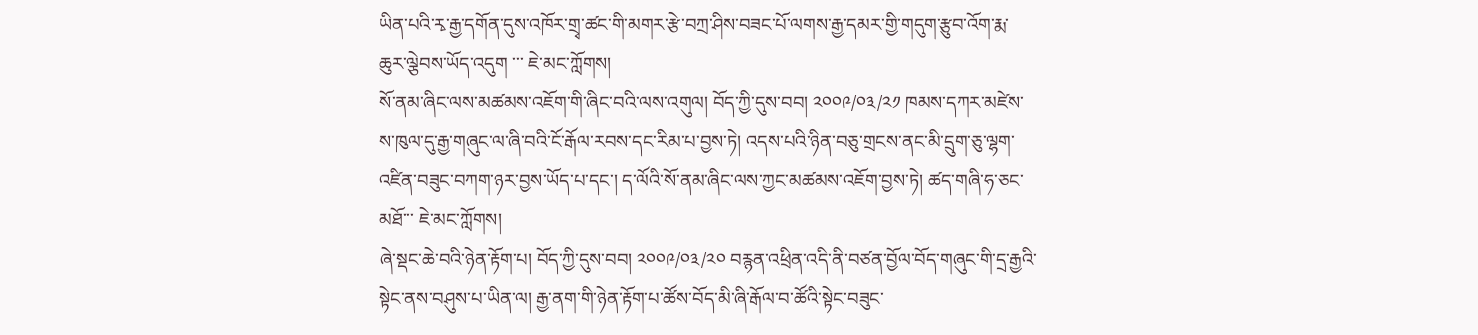ཡིན་པའི་རྭ་རྒྱ་དགོན་དུས་འཁོར་གྲྭ་ཚང་གི་མགར་རྩེ་བཀྲ་ཤིས་བཟང་པོ་ལགས་རྒྱ་དམར་གྱི་གདུག་རྩུབ་འོག་རྨ་ཆུར་ལྕེབས་ཡོད་འདུག ་་་ ཇེ་མང་ཀློགས།
སོ་ནམ་ཞིང་ལས་མཚམས་འཇོག་གི་ཞིང་བའི་ལས་འགུལ། བོད་ཀྱི་དུས་བབ། ༢༠༠༩/༠༣/༢༡ ཁམས་དཀར་མཛེས་ས་ཁུལ་དུ་རྒྱ་གཞུང་ལ་ཞི་བའི་ངོ་རྒོལ་རབས་དང་རིམ་པ་བྱས་ཏེ། འདས་པའི་ཉིན་བཅུ་གྲངས་ནང་མི་དྲུག་ཅུ་ལྷག་འཛིན་བཟུང་བཀག་ཉར་བྱས་ཡོད་པ་དང་། ད་ལོའི་སོ་ནམ་ཞིང་ལས་ཀྱང་མཚམས་འཇོག་བྱས་ཏེ། ཚད་གཞི་ཧ་ཅང་མཐོ་་་ ཇེ་མང་ཀློགས།
ཞེ་སྡང་ཆེ་བའི་ཉེན་རྟོག་པ། བོད་ཀྱི་དུས་བབ། ༢༠༠༩/༠༣/༢༠ བརྙན་འཕྲིན་འདི་ནི་བཙན་བྱོལ་བོད་གཞུང་གི་དྲ་རྒྱའི་སྟེང་ནས་བཤུས་པ་ཡིན་ལ། རྒྱ་ནག་གི་ཉེན་རྟོག་པ་ཚོས་བོད་མི་ཞི་རྒོལ་བ་ཚོའི་སྟེང་བཟུང་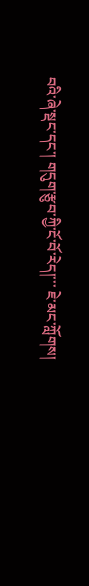བའི་ཞེ་སྡང་དང་། གདུག་རྩུབ་ཀྱི་ངོ་བོ་རེད།་་་ ཇེ་མང་ཀློགས།